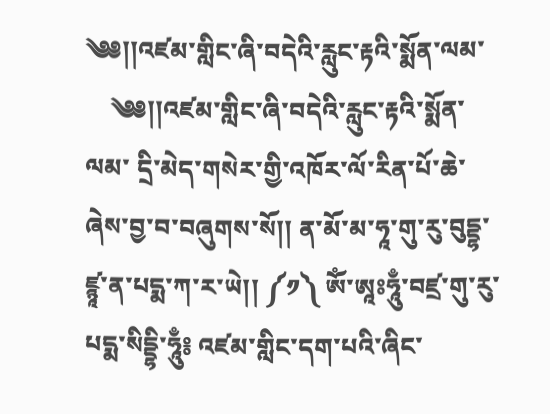༄༅།།འཛམ་གླིང་ཞི་བདེའི་རླུང་རྟའི་སྨོན་ལམ་
    ༄༅།།འཛམ་གླིང་ཞི་བདེའི་རླུང་རྟའི་སྨོན་ལམ་ དྲི་མེད་གསེར་གྱི་འཁོར་ལོ་རིན་པོ་ཆེ་ ཞེས་བྱ་བ་བཞུགས་སོ།། ན་མོ་མ་ཧཱ་གུ་རུ་བུདྡྷ་ཛྙཱ་ན་པདྨ་ཀ་ར་ཡེ།། ༼༡༽ ཨོཾ་ཨཱཿཧཱུྃ་བཛྲ་གུ་རུ་པདྨ་སིདྡྷི་ཧཱུྃ༔ འཛམ་གླིང་དག་པའི་ཞིང་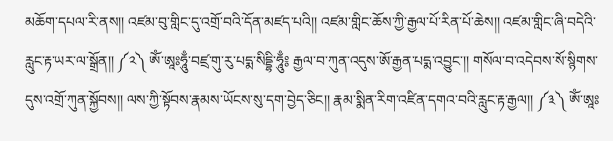མཆོག་དཔལ་རི་ནས།། འཛམ་བུ་གླིང་དུ་འགྲོ་བའི་དོན་མཛད་པའི།། འཛམ་གླིང་ཆོས་ཀྱི་རྒྱལ་པོ་རིན་པོ་ཆེས།། འཛམ་གླིང་ཞི་བདེའི་རླུང་རྟ་ཡར་ལ་སྒྲོན།། ༼༢༽ ཨོཾ་ཨཱཿཧཱུྃ་བཛྲ་གུ་རུ་པདྨ་སིདྡྷི་ཧཱུྃ༔ རྒྱལ་བ་ཀུན་འདུས་ཨོ་རྒྱན་པདྨ་འབྱུང་།། གསོལ་བ་འདེབས་སོ་སྙིགས་དུས་འགྲོ་ཀུན་སྐྱོབས།། ལས་ཀྱི་སྟོབས་རྣམས་ཡོངས་སུ་དག་བྱེད་ཅིང།། རྣམ་སྨིན་རིག་འཛིན་དགའ་བའི་རླུང་རྟ་རྒྱལ།། ༼༣༽ ཨོཾ་ཨཱཿ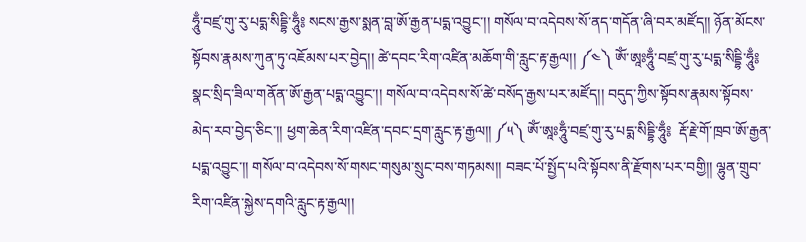ཧཱུྃ་བཛྲ་གུ་རུ་པདྨ་སིདྡྷི་ཧཱུྃ༔ སངས་རྒྱས་སྨན་བླ་ཨོ་རྒྱན་པདྨ་འབྱུང་།། གསོལ་བ་འདེབས་སོ་ནད་གདོན་ཞི་བར་མཛོད།། ཉོན་མོངས་སྟོབས་རྣམས་ཀུན་ཏུ་འཇོམས་པར་བྱེད།། ཚེ་དབང་རིག་འཛིན་མཆོག་གི་རླུང་རྟ་རྒྱལ།། ༼༤༽ ཨོཾ་ཨཱཿཧཱུྃ་བཛྲ་གུ་རུ་པདྨ་སིདྡྷི་ཧཱུྃ༔ སྣང་སྲིད་ཟིལ་གནོན་ཨོ་རྒྱན་པདྨ་འབྱུང་།། གསོལ་བ་འདེབས་སོ་ཚེ་བསོད་རྒྱས་པར་མཛོད།། བདུད་ཀྱིས་སྟོབས་རྣམས་སྟོབས་མེད་རབ་བྱེད་ཅིང་།། ཕྱག་ཆེན་རིག་འཛིན་དབང་དྲག་རླུང་རྟ་རྒྱལ།། ༼༥༽ ཨོཾ་ཨཱཿཧཱུྃ་བཛྲ་གུ་རུ་པདྨ་སིདྡྷི་ཧཱུྃ༔  རྡོ་རྗེ་གོ་ཁྲབ་ཨོ་རྒྱན་པདྨ་འབྱུང་།། གསོལ་བ་འདེབས་སོ་གསང་གསུམ་སྲུང་བས་གཏམས།། བཟང་པོ་སྤྱོད་པའི་སྟོབས་ནི་རྫོགས་པར་བགྱི།། ལྷུན་གྲུབ་རིག་འཛིན་སྐྱེས་དགའི་རླུང་རྟ་རྒྱལ།།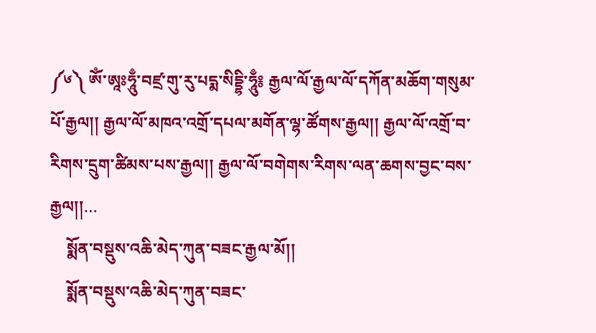༼༦༽ ཨོཾ་ཨཱཿཧཱུྃ་བཛྲ་གུ་རུ་པདྨ་སིདྡྷི་ཧཱུྃ༔ རྒྱལ་ལོ་རྒྱལ་ལོ་དཀོན་མཆོག་གསུམ་པོ་རྒྱལ།། རྒྱལ་ལོ་མཁའ་འགྲོ་དཔལ་མགོན་ལྷ་ཚོགས་རྒྱལ།། རྒྱལ་ལོ་འགྲོ་བ་རིགས་དྲུག་ཚིམས་པས་རྒྱལ།། རྒྱལ་ལོ་བགེགས་རིགས་ལན་ཆགས་བྱང་བས་རྒྱལ།།…
    སྨོན་བསྡུས་འཆི་མེད་ཀུན་བཟང་རྒྱལ་མོ།།
    སྨོན་བསྡུས་འཆི་མེད་ཀུན་བཟང་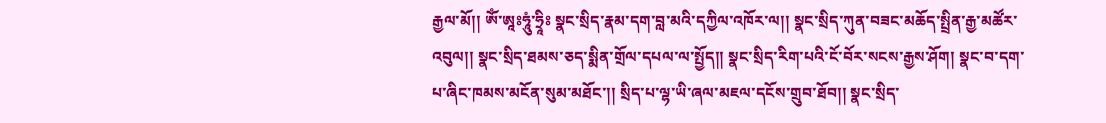རྒྱལ་མོ།། ཨོཾ་ཨཱཿཧཱུཾ་ཧྲཱིཿ སྣང་སྲིད་རྣམ་དག་བླ་མའི་དཀྱིལ་འཁོར་ལ།། སྣང་སྲིད་ཀུན་བཟང་མཆོད་སྤྲིན་རྒྱ་མཚོར་འབུལ།། སྣང་སྲིད་ཐམས་ཅད་སྨིན་གྲོལ་དཔལ་ལ་སྤྱོད།། སྣང་སྲིད་རིག་པའི་ངོ་བོར་སངས་རྒྱས་ཤོག། སྣང་བ་དག་པ་ཞིང་ཁམས་མངོན་སུམ་མཐོང་།། སྲིད་པ་ལྷ་ཡི་ཞལ་མཇལ་དངོས་གྲུབ་ཐོབ།། སྣང་སྲིད་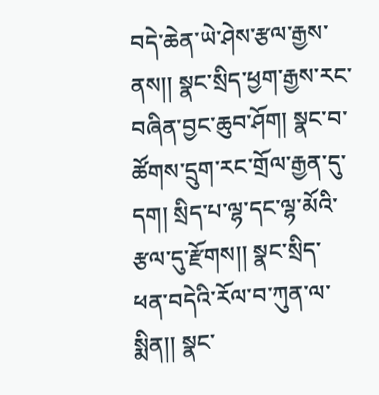བདེ་ཆེན་ཡེ་ཤེས་རྩལ་རྒྱས་ནས།། སྣང་སྲིད་ཕྱག་རྒྱས་རང་བཞིན་བྱང་ཆུབ་ཤོག། སྣང་བ་ཚོགས་དྲུག་རང་གྲོལ་རྒྱན་དུ་དག། སྲིད་པ་ལྷ་དང་ལྷ་མོའི་རྩལ་དུ་རྫོགས།། སྣང་སྲིད་ཕན་བདེའི་རོལ་བ་ཀུན་ལ་སྨིན།། སྣང་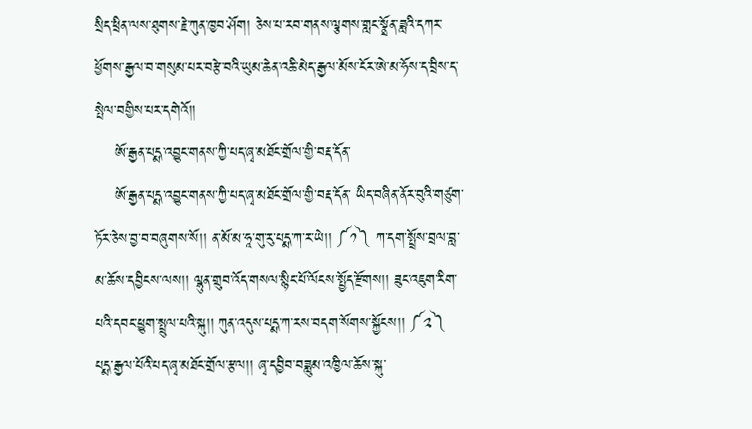སྲིད་ཕྲིན་ལས་ཐུགས་རྗེ་ཀུན་ཁྱབ་ཤོག། ཅེས་པ་རབ་གནས་ལྕགས་གླང་སྣྲོན་ཟླའི་དཀར་ཕྱོགས་རྒྱལ་བ་གསུམ་པར་བརྩེ་བའི་ཡུམ་ཆེན་འཆི་མེད་རྒྱལ་མོས་ངོར་ཨེ་མ་ཧོས་ད་བྲིས་ད་སྤེལ་བགྱིས་པར་དགེའོ།།
    ཨོ་རྒྱན་པདྨ་འབྱུང་གནས་ཀྱི་པད་ཞྭ་མཐོང་གྲོལ་གྱི་བརྡ་དོན་
    ཨོ་རྒྱན་པདྨ་འབྱུང་གནས་ཀྱི་པད་ཞྭ་མཐོང་གྲོལ་གྱི་བརྡ་དོན་ ཡིད་བཞིན་ནོར་བུའི་གཙུག་ཏོར་ཅེས་བྱ་བ་བཞུགས་སོ།། ན་མོ་མ་ཧཱ་གུ་རུ་པདྨ་ཀ་ར་ཡེ།། ༼༡༽ ཀ་དག་སྤྲོས་བྲལ་བླ་མ་ཆོས་དབྱིངས་ལས།། ལྷུན་གྲུབ་འོད་གསལ་སྙིང་པོ་ལོངས་སྤྱོད་རྫོགས།། ཟུང་འཇུག་རིག་པའི་དབང་ཕྱུག་སྤྲུལ་པའི་སྐུ།། ཀུན་འདུས་པདྨ་ཀ་རས་བདག་སོགས་སྐྱོངས།། ༼༢༽ པདྨ་རྒྱལ་པོའི་པད་ཞྭ་མཐོང་གྲོལ་རྩལ།། ཞྭ་དབྱིབ་བཟླུམ་འཁྱིལ་ཆོས་སྐུ་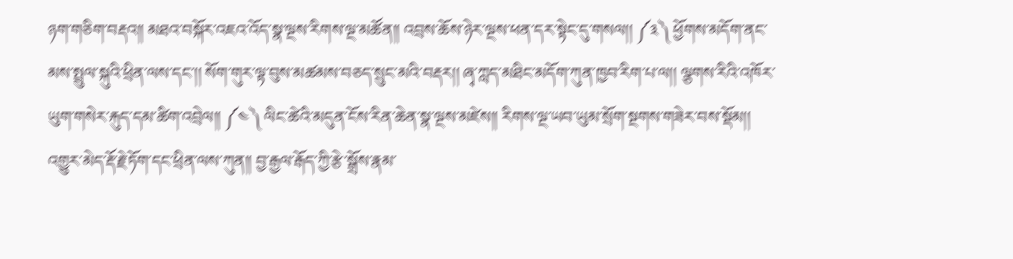ཉག་གཅིག་བརྡའ།། མཐའ་བསྐོར་འཇའ་འོད་སྣ་ལྔས་རིགས་ལྔ་མཚོན།། འབྲས་ཆོས་ཉེར་ལྔས་ཕན་དར་སྟེང་དུ་གསལ།། ༼༣༽ ཕྱོགས་མདོག་ནང་མས་སྤྲུལ་སྐུའི་ཕྲིན་ལས་དང་།། སོག་གུར་ལྟ་བུས་མཚམས་བཅད་སྲུང་མའི་བརྡར།། ཞྭ་ཀླད་མཐིང་མདོག་ཀུན་ཁྱབ་རིག་པ་ལ།། ལྕགས་རིའི་འཁོར་ཡུག་གསེར་རྐུད་དམ་ཚིག་འབྲེལ།། ༼༤༽ ལིང་ཚེའི་མདུན་ངོས་རིན་ཆེན་སྣ་ལྔས་མཛེས།། རིགས་ལྔ་ཡབ་ཡུམ་སྲོག་སྔགས་གཟེར་བས་སྡོམ།། འགྱུར་མེད་རྡོ་རྗེ་ཏོག་དང་ཕྲིན་ལས་ཀུན།། བྱ་རྒྱལ་རྒོད་ཀྱི་རྩེ་སྒྲོས་རྣམ་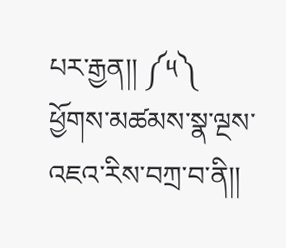པར་རྒྱན།། ༼༥༽ ཕྱོགས་མཚམས་སྣ་ལྔས་འཇའ་རིས་བཀྲ་བ་ནི།།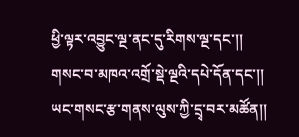ཕྱི་ལྟར་འབྱུང་ལྔ་ནང་དུ་རིགས་ལྔ་དང་།། གསང་བ་མཁའ་འགྲོ་སྡེ་ལྔའི་དཔེ་དོན་དང་།། ཡང་གསང་རྩ་གནས་ལུས་ཀྱི་དྲྭ་བར་མཚོན།།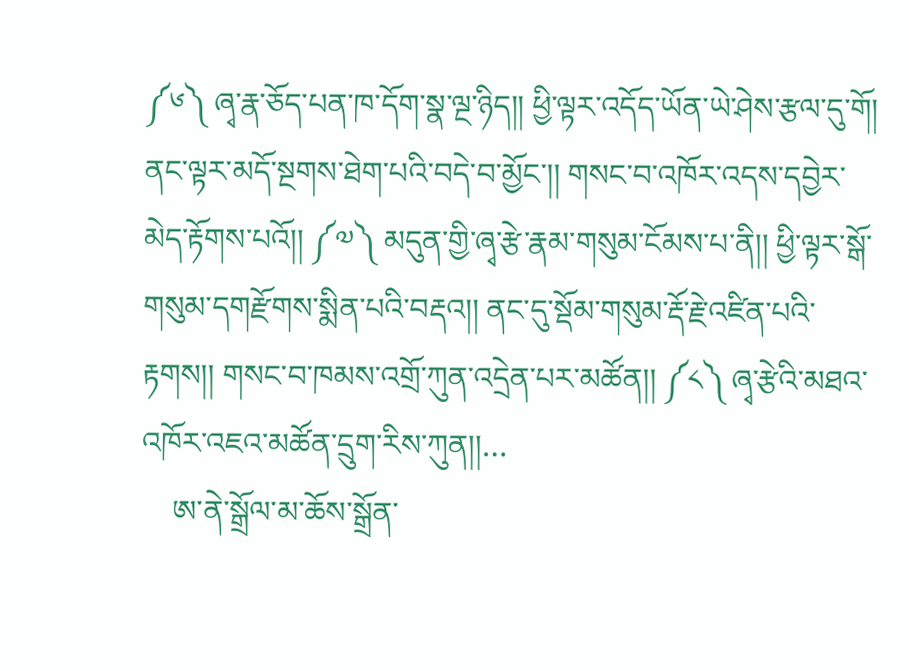༼༦༽ ཞྭ་རྣ་ཅོད་པན་ཁ་དོག་སྣ་ལྔ་ཉིད།། ཕྱི་ལྟར་འདོད་ཡོན་ཡེ་ཤེས་རྩལ་དུ་གོ། ནང་ལྟར་མདོ་སྔགས་ཐེག་པའི་བདེ་བ་མྱོང་།། གསང་བ་འཁོར་འདས་དབྱེར་མེད་རྟོགས་པའོ།། ༼༧༽ མདུན་གྱི་ཞྭ་རྩེ་རྣམ་གསུམ་ངོམས་པ་ནི།། ཕྱི་ལྟར་སྒོ་གསུམ་དགརྫོགས་སྨིན་པའི་བརྡའ།། ནང་དུ་སྡོམ་གསུམ་རྡོ་རྗེ་འཛིན་པའི་རྟགས།། གསང་བ་ཁམས་འགྲོ་ཀུན་འདྲེན་པར་མཚོན།། ༼༨༽ ཞྭ་རྩེའི་མཐའ་འཁོར་འཇའ་མཚོན་དྲུག་རིས་ཀུན།།…
    ཨ་ནེ་སྒྲོལ་མ་ཆོས་སྒྲོན་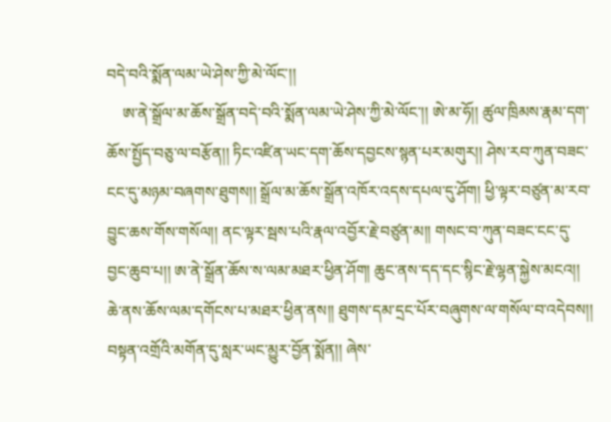བདེ་བའི་སྨོན་ལམ་ཡེ་ཤེས་ཀྱི་མེ་ལོང་།།
    ཨ་ནེ་སྒྲོལ་མ་ཆོས་སྒྲོན་བདེ་བའི་སྨོན་ལམ་ཡེ་ཤེས་ཀྱི་མེ་ལོང་།། ཨེ་མ་ཧོ།། ཚུལ་ཁྲིམས་རྣམ་དག་ཆོས་སྤྱོད་བཅུ་ལ་བརྩོན།། ཏིང་འཛིན་ཡང་དག་ཆོས་དབྱངས་སྙན་པར་མགུར།། ཤེས་རབ་ཀུན་བཟང་ངང་དུ་མཉམ་བཞགས་ཐུགས།། སྒྲོལ་མ་ཆོས་སྒྲོན་འཁོར་འདས་དཔལ་དུ་ཤོག། ཕྱི་ལྟར་བཙུན་མ་རབ་བྱུང་ཆས་གོས་གསོལ།། ནང་ལྟར་སྦས་པའི་རྣལ་འབྱོར་རྗེ་བཙུན་མ།། གསང་བ་ཀུན་བཟང་ངང་དུ་བྱང་ཆུབ་པ།། ཨ་ནེ་སྒྲོན་ཆོས་ས་ལམ་མཐར་ཕྱིན་ཤོག། ཆུང་ནས་དད་དང་སྙིང་རྗེ་ལྷན་སྐྱེས་མངའ།། ཆེ་ནས་ཆོས་ལམ་དགོངས་པ་མཐར་ཕྱིན་ནས།། ཐུགས་དམ་དྲང་པོར་བཞུགས་ལ་གསོལ་བ་འདེབས།། བསྟན་འགྲོའི་མགོན་དུ་སླར་ཡང་མྱུར་བྱོན་སྨོན།། ཞེས་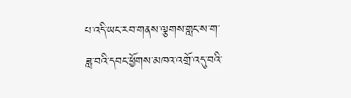པ་འདི་ཡང་རབ་གནས་ལྕགས་གླང་ས་ག་ཟླ་བའི་དབང་ཕྱོགས་མཁའ་འགྲོ་འདུ་བའི་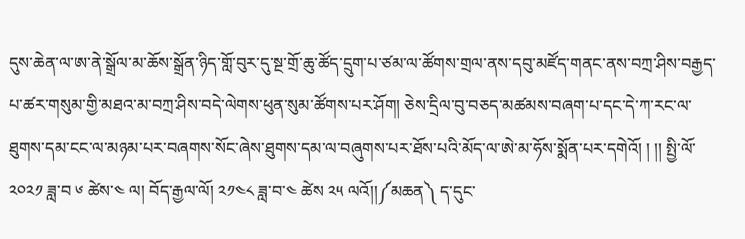དུས་ཆེན་ལ་ཨ་ནེ་སྒྲོལ་མ་ཆོས་སྒྲོན་ཉིད་གློ་བུར་དུ་སྔ་གྲོ་ཆུ་ཚོད་དྲུག་པ་ཙམ་ལ་ཚོགས་གྲལ་ནས་དབུ་མཛོད་གནང་ནས་བཀྲ་ཤིས་བརྒྱད་པ་ཚར་གསུམ་གྱི་མཐའ་མ་བཀྲ་ཤིས་བདེ་ལེགས་ཕུན་སུམ་ཚོགས་པར་ཤོག། ཅེས་དྲིལ་བུ་བཅད་མཚམས་བཞག་པ་དང་དེ་ཀ་རང་ལ་ཐུགས་དམ་ངང་ལ་མཉམ་པར་བཞགས་སོང་ཞེས་ཐུགས་དམ་ལ་བཞུགས་པར་ཐོས་པའི་མོད་ལ་ཨེ་མ་ཧོས་སྨོན་པར་དགེའོ། ། །། སྤྱི་ལོ་༢༠༢༡ ཟླ་བ ༦ ཚེས་༤ ལ། བོད་རྒྱལ་ལོ། ༢༡༤༨ ཟླ་བ་༤ ཚེས ༢༥ ལའོ།།༼མཆན༽ ད་དུང་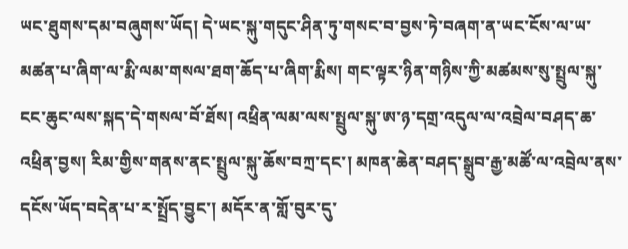ཡང་ཐུགས་དམ་བཞུགས་ཡོད། དེ་ཡང་སྐུ་གདུང་ཤིན་ཏུ་གསང་བ་བྱས་ཏེ་བཞག་ན་ཡང་ངོས་ལ་ཡ་མཚན་པ་ཞིག་ལ་རྨི་ལམ་གསལ་ཐག་ཆོད་པ་ཞིག་རྨིས། གང་ལྟར་ཉིན་གཉིས་ཀྱི་མཚམས་སུ་སྤྲུལ་སྐུ་ངང་ཆུང་ལས་སྐད་དེ་གསལ་བོ་ཐོས། འཕྲིན་ལམ་ལས་སྤྲུལ་སྐུ་ཨ་ཉ་དགྲ་འདུལ་ལ་འབྲེལ་བཤད་ཆ་འཕྲིན་བྱས། རིམ་གྱིས་གནས་ནང་སྤྲུལ་སྐུ་ཆོས་བཀྲ་དང་། མཁན་ཆེན་བཤད་སྒྲུབ་རྒྱ་མཚོ་ལ་འབྲེལ་ནས་དངོས་ཡོད་བདེན་པ་ར་སྤྲོད་བྱུང་། མདོར་ན་གློ་བུར་དུ་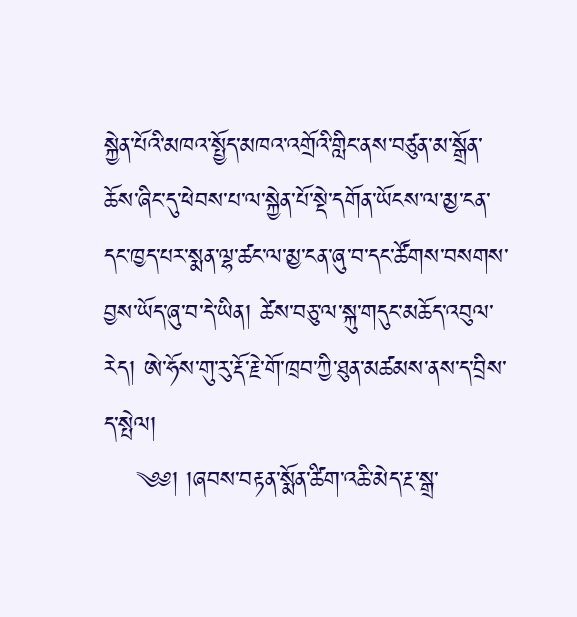སྐྱེན་པོའི་མཁའ་སྤྱོད་མཁའ་འགྲོའི་གླིང་ནས་བཙུན་མ་སྒྲོན་ཆོས་ཞིང་དུ་ཕེབས་པ་ལ་སྐྱེན་པོ་སྡེ་དགོན་ཡོངས་ལ་མྱ་ངན་དང་ཁྱད་པར་སྨན་ལྷ་ཚང་ལ་མྱ་ངན་ཞུ་བ་དང་ཚོགས་བསགས་བྱས་ཡོད་ཞུ་བ་དེ་ཡིན། ཚེས་བཅུ་ལ་སྐུ་གདུང་མཆོད་འབུལ་རེད། ཨེ་ཧོས་གུ་རུ་རྡོ་རྗེ་གོ་ཁྲབ་ཀྱི་ཐུན་མཚམས་ནས་ད་བྲིས་ད་སྤེལ།
    ༄༅། །ཞབས་བརྟན་སྨོན་ཚིག་འཆི་མེད་རྔ་སྒྲ་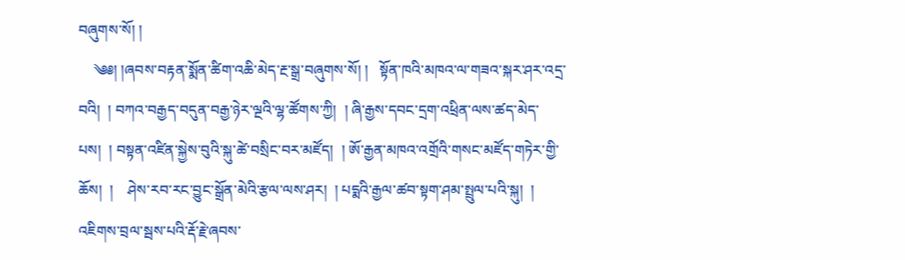བཞུགས་སོ། །
    ༄༅། །ཞབས་བརྟན་སྨོན་ཚིག་འཆི་མེད་རྔ་སྒྲ་བཞུགས་སོ། །   སྟོན་ཁའི་མཁའ་ལ་གཟའ་སྐར་ཤར་འདྲ་བའི།  ། བཀའ་བརྒྱད་བདུན་བརྒྱ་ཉེར་ལྔའི་ལྷ་ཚོགས་ཀྱི།  ། ཞི་རྒྱས་དབང་དྲག་འཕྲིན་ལས་ཚད་མེད་པས།  ། བསྟན་འཛིན་སྐྱེས་བུའི་སྐུ་ཚེ་བསྲིང་བར་མཛོད།  ། ཨོ་རྒྱན་མཁའ་འགྲོའི་གསང་མཛོད་གཏེར་གྱི་ཆོས།  །    ཤེས་རབ་རང་བྱུང་སྒྲོན་མེའི་རྩལ་ལས་ཤར།  ། པདྨའི་རྒྱལ་ཚབ་སྟག་ཤམ་སྤྲུལ་པའི་སྐུ།  ། འཇིགས་བྲལ་སྦས་པའི་རྡོ་རྗེ་ཞབས་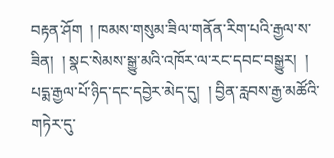བརྟན་ཤོག  ། ཁམས་གསུམ་ཟིལ་གནོན་རིག་པའི་རྒྱལ་ས་ཟིན།  ། སྣང་སེམས་སྒྱུ་མའི་འཁོར་ལ་རང་དབང་བསྒྱུར།  ། པདྨ་རྒྱལ་པོ་ཉིད་དང་དབྱེར་མེད་དུ།  ། བྱིན་རླབས་རྒྱ་མཚོའི་གཏེར་དུ་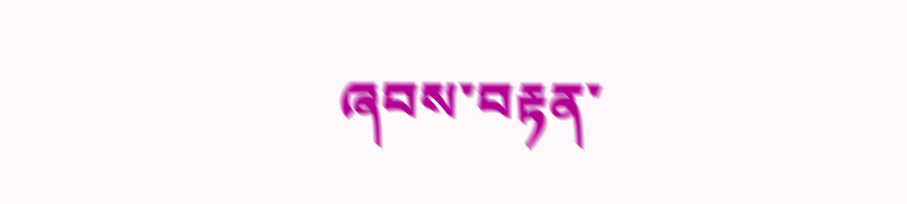ཞབས་བརྟན་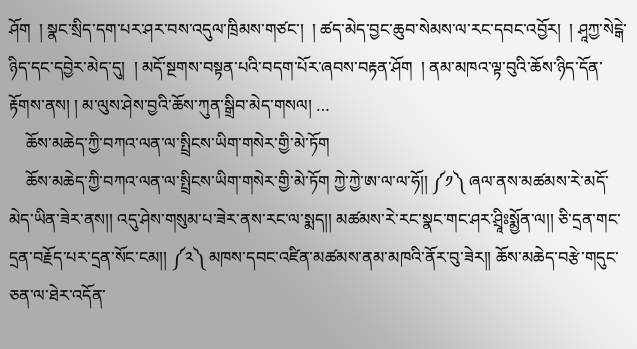ཤོག  ། སྣང་སྲིད་དག་པར་ཤར་བས་འདུལ་ཁྲིམས་གཙང་།  ། ཚད་མེད་བྱང་ཆུབ་སེམས་ལ་རང་དབང་འབྱོར།  ། ཤཱཀྱ་སེངྒེ་ཉིད་དང་དབྱེར་མེད་དུ།  ། མདོ་སྔགས་བསྟན་པའི་བདག་པོར་ཞབས་བརྟན་ཤོག  ། ནམ་མཁའ་ལྟ་བུའི་ཆོས་ཉིད་དོན་རྟོགས་ནས། ། མ་ལུས་ཤེས་བྱའི་ཆོས་ཀུན་སྒྲིབ་མེད་གསལ། …
    ཆོས་མཆེད་ཀྱི་བཀའ་ལན་ལ་སྤྲིངས་ཡིག་གསེར་གྱི་མེ་ཏོག
    ཆོས་མཆེད་ཀྱི་བཀའ་ལན་ལ་སྤྲིངས་ཡིག་གསེར་གྱི་མེ་ཏོག ཀྱེ་ཀྱེ་ཨ་ལ་ལ་ཧོ།། ༼༡༽ ཞལ་ནས་མཚམས་རེ་མདོ་མེད་ཡིན་ཟེར་ནས།། འདུ་ཤེས་གསུམ་པ་ཟེར་ནས་རང་ལ་སྨད།། མཚམས་རེ་རང་སྣང་གང་ཤར་ཤྲཱིཿསྨྱོན་ལ།། ཅི་དྲན་གང་དྲན་བརྗོད་པར་དྲན་སོང་ངམ།། ༼༢༽ མཁས་དབང་འཛིན་མཚམས་ནམ་མཁའི་ནོར་བུ་ཟེར།། ཆོས་མཆེད་བརྩེ་གདུང་ཅན་ལ་ཐེར་འདོན་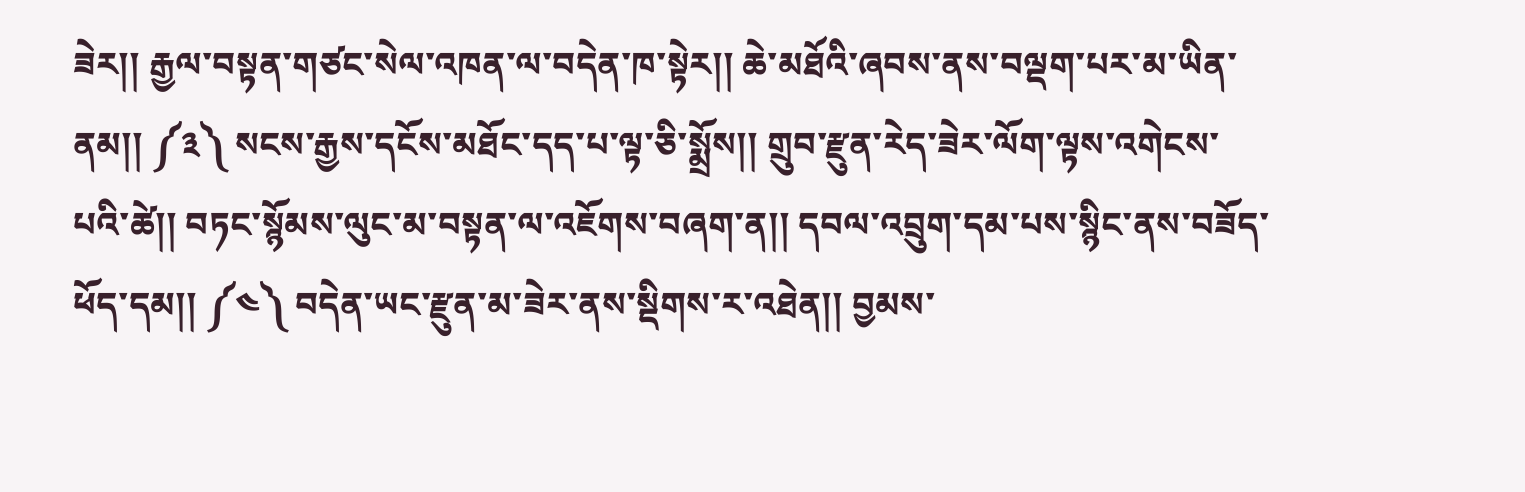ཟེར།། རྒྱལ་བསྟན་གཙང་སེལ་འཁན་ལ་བདེན་ཁ་སྟེར།། ཆེ་མཐོའི་ཞབས་ནས་བལྡག་པར་མ་ཡིན་ནམ།། ༼༣༽ སངས་རྒྱས་དངོས་མཐོང་དད་པ་ལྟ་ཅི་སྨྲོས།། གྲུབ་རྫུན་རེད་ཟེར་ལོག་ལྟས་འགེངས་པའི་ཚེ།། བཏང་སྙོམས་ལུང་མ་བསྟན་ལ་འཇོགས་བཞག་ན།། དབལ་འབྲུག་དམ་པས་སྙིང་ནས་བཟོད་ཕོད་དམ།། ༼༤༽ བདེན་ཡང་རྫུན་མ་ཟེར་ནས་སྡིགས་ར་འཐེན།། བྱམས་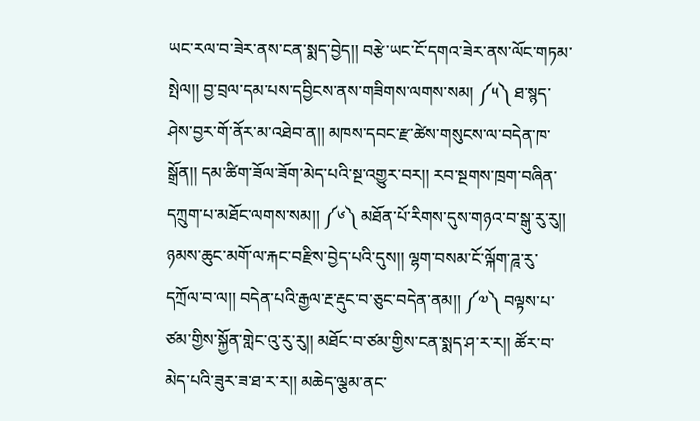ཡང་རལ་བ་ཟེར་ནས་ངན་སྨད་བྱེད།། བརྩེ་ཡང་ངོ་དགའ་ཟེར་ནས་ལོང་གཏམ་སྤེལ།། བྱ་བྲལ་དམ་པས་དབྱིངས་ནས་གཟིགས་ལགས་སམ། ༼༥༽ ཐ་སྙད་ཤེས་བྱར་གོ་ནོར་མ་འཐེབ་ན།། མཁས་དབང་རྫ་ཚེས་གསུངས་ལ་བདེན་ཁ་སྒྲོན།། དམ་ཚིག་ཟོལ་ཟོག་མེད་པའི་སྔ་འགྱུར་བར།། རབ་སྔགས་ཁྲག་བཞིན་དཀྲུག་པ་མཐོང་ལགས་སམ།། ༼༦༽ མཐོན་པོ་རིགས་དུས་གཉའ་བ་སྒུ་རུ་རུ།། ཉམས་ཆུང་མགོ་ལ་རྐང་བརྫིས་བྱེད་པའི་དུས།། ལྷག་བསམ་ངོ་ལྐོག་ཌཱ་རུ་དཀྲོལ་བ་ལ།། བདེན་པའི་རྒྱལ་རྔ་རྡུང་བ་ཅུང་བདེན་ནམ།། ༼༧༽ བལྟས་པ་ཙམ་གྱིས་སྐྱོན་གླེང་འུ་རུ་རུ།། མཐོང་བ་ཙམ་གྱིས་ངན་སྨད་ཤ་ར་ར།། ཚོར་བ་མེད་པའི་ཟུར་ཟ་ཐ་ར་ར།། མཆེད་ལྕམ་ནང་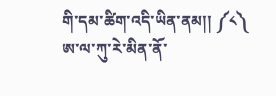གི་དམ་ཚིག་འདི་ཡིན་ནམ།། ༼༨༽ ཨ་ལ་ཀུ་རེ་མིན་ནོ་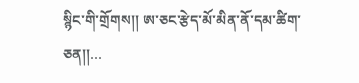སྙིང་གི་གྲོགས།། ཨ་ཅང་རྩེད་མོ་མིན་ནོ་དམ་ཚིག་ཅན།།…